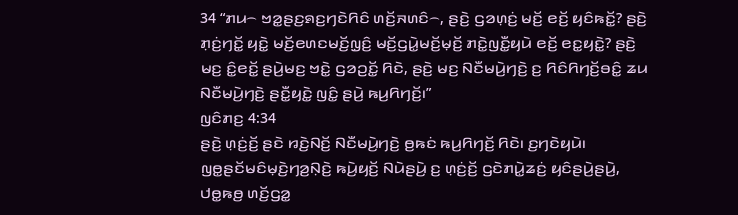34 “ꤊꤣ꤮ ꤠꤤ꤭ꤔꤢ꤬ꤎꤢ꤬ꤚꤢꤧꤖꤢꤨ ꤛꤢꤩ꤬ꤏꤛꤢꤨ꤮, ꤔꤢꤧ꤬ ꤞꤤꤛ꤫ꤢꤦ꤬ ꤗꤢꤩ꤬ ꤕꤢꤩ꤬ ꤟꤢꤨꤒꤢꤩ꤭? ꤔꤢꤧ꤬ ꤊ꤫ꤢꤦ꤬ꤚꤢꤩ꤭ ꤟꤢꤧ꤭ ꤗꤢꤩ꤬ꤕꤛꤢꤗꤢꤩ꤬ꤜ꤫ꤢꤨ꤬ ꤗꤢꤩ꤬ꤞꤣꤧ꤭ꤗꤢꤩ꤬ꤗ꤫ꤢꤩ꤬ ꤊꤢꤧ꤭ꤜꤢꤪ꤭ꤟꤣꤧ ꤕꤢꤩ꤬ ꤕꤢ꤭ꤟꤢꤧ꤭? ꤔꤢꤧ꤬ ꤗꤢ꤬ ꤢꤨ꤭ꤕꤢꤩ꤭ ꤔꤣꤧ꤬ꤗꤢ꤬ ꤠꤢꤧ꤭ ꤞꤤꤑꤢꤩ꤭ ꤖꤢꤧ, ꤔꤢꤧ꤬ ꤗꤢ꤬ ꤡꤢꤪꤗꤣꤧ꤬ꤚꤢꤧ꤬ ꤢ꤬ ꤖꤢꤨꤖꤚꤢꤩ꤬ꤋꤢꤨ꤭ ꤘꤣ ꤡꤢꤪꤗꤣꤧ꤬ꤚꤢꤧ꤬ ꤔꤢꤪ꤭ꤟꤢꤧ꤭ ꤜꤢꤨ꤭ ꤔꤣꤧ꤬ ꤒꤣ꤬ꤖꤚꤢꤩ꤬꤯”
ꤜꤢꤨꤊꤢ꤬ 4:34
ꤔꤢꤧ꤬ ꤛ꤫ꤢꤦ꤬ꤢꤩ꤬ ꤔꤢꤧ ꤙꤢꤧ꤬ꤡꤢꤩ꤬ ꤡꤢꤪꤗꤣꤧ꤬ꤚꤢꤧ꤬ ꤥ꤬ꤒꤢꤦ ꤒꤣ꤬ꤖꤚꤢꤩ꤬ ꤖꤢꤧ꤯ ꤢ꤬ꤚꤢꤧꤟꤣꤧ꤯ ꤜꤥ꤭ꤔꤢꤩꤗꤢꤨꤗ꤫ꤢꤧ꤬ꤚꤤ꤬ꤡ꤫ꤢꤧ꤬ ꤒꤣꤧ꤬ꤟꤢꤩ꤬ ꤡꤣꤧꤔꤣꤧ꤬ ꤢ꤬ ꤛ꤫ꤢꤦ꤬ꤢꤩ꤬ ꤞꤢꤧꤊꤣꤧ꤭ꤘꤢꤦ꤬ ꤟꤢꤨꤔꤣꤧ꤬ꤔꤣꤧ꤬, ꤓꤥ꤭ꤒꤥ꤬ ꤛꤢꤩ꤬ꤞꤤ꤭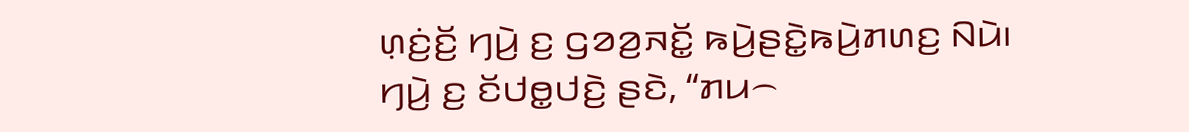ꤛ꤫ꤢꤦ꤬ꤢꤩ꤬ ꤚꤣꤧ꤬ ꤢ꤬ ꤞꤤꤤ꤬ꤏꤢꤩ꤭ ꤒꤣꤧ꤬ꤔꤢꤧ꤭ꤒꤣꤧ꤬ꤊꤛꤢ꤬ ꤡꤣꤧ꤯
ꤚꤣꤧ꤬ ꤢ꤬ ꤢꤩꤓꤥ꤭ꤓꤢꤧ꤬ ꤔꤢꤧ, “ꤊꤣ꤮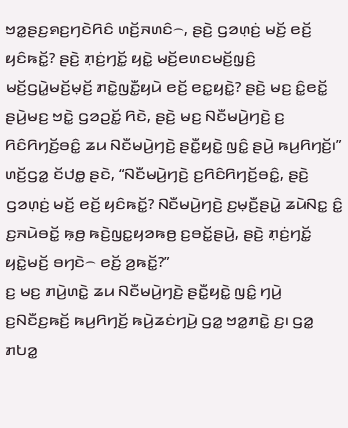ꤠꤤ꤭ꤔꤢ꤬ꤎꤢ꤬ꤚꤢꤧꤖꤢꤨ ꤛꤢꤩ꤬ꤏꤛꤢꤨ꤮, ꤔꤢꤧ꤬ ꤞꤤꤛ꤫ꤢꤦ꤬ ꤗꤢꤩ꤬ ꤕꤢꤩ꤬ ꤟꤢꤨꤒꤢꤩ꤭? ꤔꤢꤧ꤬ ꤊ꤫ꤢꤦ꤬ꤚꤢꤩ꤭ ꤟꤢꤧ꤭ ꤗꤢꤩ꤬ꤕꤛꤢꤗꤢꤩ꤬ꤜ꤫ꤢꤨ꤬ ꤗꤢꤩ꤬ꤞꤣꤧ꤭ꤗꤢꤩ꤬ꤗ꤫ꤢꤩ꤬ ꤊꤢꤧ꤭ꤜꤢꤪ꤭ꤟꤣꤧ ꤕꤢꤩ꤬ ꤕꤢ꤭ꤟꤢꤧ꤭? ꤔꤢꤧ꤬ ꤗꤢ꤬ ꤢꤨ꤭ꤕꤢꤩ꤭ ꤔꤣꤧ꤬ꤗꤢ꤬ ꤠꤢꤧ꤭ ꤞꤤꤑꤢꤩ꤭ ꤖꤢꤧ, ꤔꤢꤧ꤬ ꤗꤢ꤬ ꤡꤢꤪꤗꤣꤧ꤬ꤚꤢꤧ꤬ ꤢ꤬ ꤖꤢꤨꤖꤚꤢꤩ꤬ꤋꤢꤨ꤭ ꤘꤣ ꤡꤢꤪꤗꤣꤧ꤬ꤚꤢꤧ꤬ ꤔꤢꤪ꤭ꤟꤢꤧ꤭ ꤜꤢꤨ꤭ ꤔꤣꤧ꤬ ꤒꤣ꤬ꤖꤚꤢꤩ꤬꤯”
ꤛꤢꤩ꤬ꤞꤤ꤭ ꤢꤩꤓꤥ꤭ ꤔꤢꤧ, “ꤡꤢꤪꤗꤣꤧ꤬ꤚꤢꤧ꤬ ꤢ꤬ꤖꤢꤨꤖꤚꤢꤩ꤬ꤋꤢꤨ꤭, ꤔꤢꤧ꤬ ꤞꤤꤛ꤫ꤢꤦ꤬ ꤗꤢꤩ꤬ ꤕꤢꤩ꤬ ꤟꤢꤨꤒꤢꤩ꤭? ꤡꤢꤪꤗꤣꤧ꤬ꤚꤢꤧ꤬ ꤢ꤬ꤗ꤫ꤢꤪ꤬ꤔꤣꤧ꤭ ꤘꤣꤧꤡꤢ꤭ ꤢꤨ꤭ ꤢ꤬ꤏꤣꤧꤋꤢꤩ꤭ ꤒ꤫ꤥ꤬ ꤒꤢꤧ꤬ꤜꤢ꤭ꤟꤤꤒꤥ꤬ ꤢ꤬ꤋꤢꤩ꤭ꤔꤣꤧ꤬, ꤔꤢꤧ꤬ ꤊ꤫ꤢꤦ꤬ꤚꤢꤩ꤭ ꤟꤢꤧ꤭ꤗꤢꤩ꤬ ꤋꤚꤢꤧ꤮ ꤕꤢꤩ꤬ ꤤ꤬ꤒꤢꤩ꤭?”
ꤢ꤬ ꤗꤢ꤬ ꤊꤣꤧ꤬ꤛꤢꤧ꤭ ꤘꤣ ꤡꤢꤪꤗꤣꤧ꤬ꤚꤢꤧ꤬ ꤔꤢꤪ꤭ꤟꤢꤧ꤭ ꤜꤢꤨ꤭ ꤚꤣꤧ꤬ ꤢ꤬ꤡꤢꤪꤢ꤬ꤒꤢꤩ꤬ ꤒꤣ꤬ꤖꤚꤢꤩ꤬ ꤒꤣꤧ꤬ꤘꤢꤦꤚꤣꤧ꤬ ꤞꤤ꤭ ꤠꤤ꤭ꤊꤢꤧ꤭ ꤢ꤬꤯ ꤞꤤ꤭ ꤊꤝꤤ꤭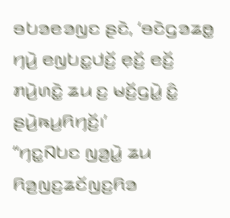ꤋꤝꤤꤕꤤꤜꤢ ꤔꤢꤧ, ‘ꤋꤢꤧꤞꤤꤘꤥ꤭ ꤚꤣꤧ꤬ ꤕꤜꤝꤢ꤭ꤓꤢꤩ꤬ ꤕ꤫ꤢꤩ꤬ ꤕꤢꤩ꤬ ꤊꤣꤧ꤬ꤛꤢꤧ꤭ ꤘꤣ ꤢ꤬ ꤗꤢꤩ꤬ꤞꤣꤧ꤭ ꤢꤨ꤭ ꤔꤣꤧ꤬ꤒꤣ꤬ꤖꤚꤢꤩ꤬꤯’
“ꤚꤢ꤭ꤡꤝꤢ ꤜꤤ꤬ꤣꤧ꤭ ꤘꤣ ꤖꤤ꤬ꤜꤢ꤬ꤘꤢꤩꤜꤢ꤬ꤖꤤ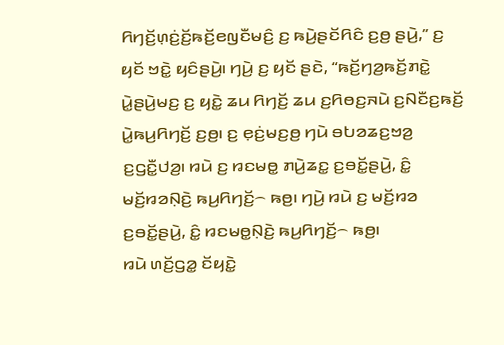ꤖꤚꤢꤩ꤬ꤛ꤫ꤢꤦ꤬ꤢꤩ꤬ꤒꤢꤩ꤬ꤕꤜꤢꤪꤗꤢꤨ꤬ ꤢ꤬ ꤒꤣꤧ꤬ꤔꤢꤩꤖꤢꤨ ꤢ꤬ꤥ꤬ ꤔꤣꤧ꤬,” ꤢ꤬ ꤟꤢꤩ ꤠꤢꤧ꤭ ꤟꤢꤨꤔꤣꤧ꤬꤯ ꤚꤣꤧ꤬ ꤢ꤬ ꤟꤢꤩ ꤔꤢꤧ, “ꤒꤢꤩ꤬ꤚꤤ꤬ꤒꤢꤩ꤬ꤊꤢꤧ꤭ ꤣꤧ꤭ꤔꤣꤧ꤬ꤗꤢ꤬ ꤢ꤬ ꤟꤢꤧ꤭ ꤘꤣ ꤖꤚꤢꤩ꤬ ꤘꤣ ꤢ꤬ꤖꤥꤢ꤬ꤏꤣꤧ ꤢ꤬ꤡꤢꤪꤢ꤬ꤒꤢꤩ꤬ ꤣꤧ꤭ꤒꤣ꤬ꤖꤚꤢꤩ꤬ ꤢ꤬ꤥ꤬꤯ ꤢ꤬ ꤕ꤫ꤢꤦ꤬ꤗꤢ꤬ꤥ꤬ ꤚꤣꤧ ꤋꤝꤤꤘꤢ꤬ꤠꤤ꤬ ꤢ꤬ꤞꤢꤪ꤭ꤓꤤ꤬꤯ ꤙꤣꤧ ꤢ꤬ ꤙꤢꤗꤥ꤭ ꤊꤣꤧ꤬ꤘꤢ꤭ ꤢ꤬ꤋꤢꤩ꤭ꤔꤣꤧ꤬, ꤢꤨ꤭ ꤗꤢꤩ꤬ꤙꤤꤡ꤫ꤢꤧ꤬ ꤒꤣ꤬ꤖꤚꤢꤩ꤬꤮ ꤒꤥ꤬꤯ ꤚꤣꤧ꤬ ꤙꤣꤧ ꤢ꤬ ꤗꤢꤩ꤬ꤙꤤ ꤢ꤬ꤋꤢꤩ꤭ꤔꤣꤧ꤬, ꤢꤨ꤭ ꤙꤢꤗꤥ꤭ꤡ꤫ꤢꤧ꤬ ꤒꤣ꤬ꤖꤚꤢꤩ꤬꤮ ꤒꤥ꤬꤯
ꤙꤣꤧ ꤛꤢꤩ꤬ꤞꤤ꤭ ꤢꤩꤟꤢꤧ꤭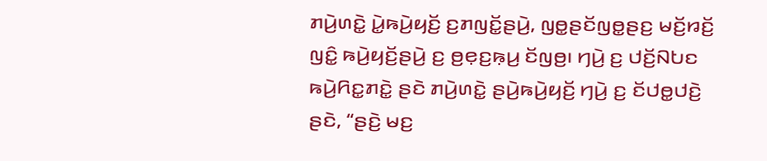ꤊꤣꤧ꤬ꤛꤢꤧ꤭ ꤣꤧ꤭ꤒꤣꤧ꤬ꤟꤢꤩ꤬ ꤢ꤬ꤊꤜꤢꤩ꤭ꤔꤣꤧ꤬, ꤜꤥ꤭ꤔꤢꤩꤜꤥ꤭ꤔꤢ꤬ ꤗꤢꤩ꤬ꤙꤢꤩ꤬ ꤜꤢꤨ꤭ ꤒꤣꤧ꤬ꤟꤢꤩ꤬ꤔꤣꤧ꤬ ꤢ꤬ ꤥ꤬ꤕ꤫ꤢ꤬ꤒ꤫ꤣ꤬ ꤢꤩꤜꤥ꤬꤯ ꤚꤣꤧ꤬ ꤢ꤬ ꤓꤢꤩ꤬ꤡꤝꤢ ꤒꤣꤧ꤬ꤖꤢ꤭ꤊꤢꤧ꤭ ꤔꤢꤧ ꤊꤣꤧ꤬ꤛꤢꤧ꤭ ꤔꤣꤧ꤬ꤒꤣꤧ꤬ꤟꤢꤩ꤬ ꤚꤣꤧ꤬ ꤢ꤬ ꤢꤩꤓꤥ꤭ꤓꤢꤧ꤬ ꤔꤢꤧ, “ꤔꤢꤧ꤬ ꤗꤢ꤬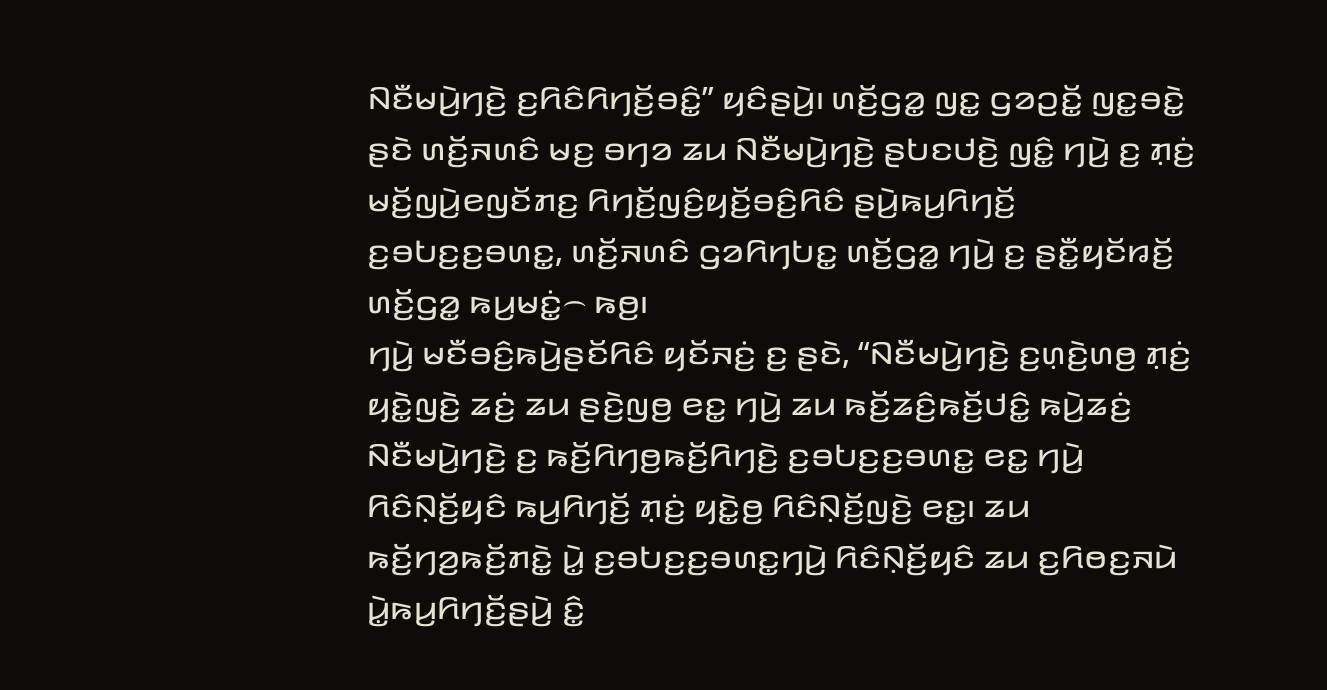ꤡꤢꤪꤗꤣꤧ꤬ꤚꤢꤧ꤬ ꤢ꤬ꤖꤢꤨꤖꤚꤢꤩ꤬ꤋꤢꤨ꤭” ꤟꤢꤨꤔꤣꤧ꤬꤯ ꤛꤢꤩ꤬ꤞꤤ꤭ ꤜꤢ꤭ ꤞꤤꤑꤢꤩ꤭ ꤜꤢ꤭ꤋꤢꤧ꤭ ꤔꤢꤧ ꤛꤢꤩ꤬ꤏꤛꤢꤨ ꤗꤢ꤬ ꤋꤚꤤ ꤘꤣ ꤡꤢꤪꤗꤣꤧ꤬ꤚꤢꤧ꤬ ꤔꤝꤢꤓꤢꤧ꤬ ꤜꤢꤨ꤭ ꤚꤣꤧ꤬ ꤢ꤬ ꤊ꤫ꤢꤦ꤬ ꤗꤢꤩ꤬ꤜꤣꤧ꤬ꤕꤜꤢꤩꤊꤢ꤬ ꤖꤚꤢꤩ꤬ꤜꤢꤨ꤬ꤟꤢꤩ꤬ꤋꤢꤨ꤬ꤖꤢꤨ ꤔꤣꤧ꤬ꤒꤣ꤬ꤖꤚꤢꤩ꤬ ꤢ꤬ꤋꤝꤢ꤬ꤢ꤬ꤋꤛꤢ꤭, ꤛꤢꤩ꤬ꤏꤛꤢꤨ ꤞꤤꤖꤚꤝꤢ꤭ ꤛꤢꤩ꤬ꤞꤤ꤭ ꤚꤣꤧ꤬ ꤢ꤬ ꤔꤢꤪ꤭ꤟꤢꤩꤙꤢꤩ꤬ ꤛꤢꤩ꤬ꤞꤤ꤭ ꤒꤣ꤬ꤗꤢꤦ꤭꤮ ꤒꤥ꤬꤯
ꤚꤣꤧ꤬ ꤗꤢꤪꤋꤢꤨ꤬ꤒꤣꤧ꤬ꤔꤢꤩꤖꤢꤨ ꤟꤢꤩꤏꤢꤦ꤬ ꤢ꤬ ꤔꤢꤧ, “ꤡꤢꤪꤗꤣꤧ꤬ꤚꤢꤧ꤬ ꤢ꤬ꤛ꤫ꤢꤧ꤬ꤛꤥ꤬ ꤊ꤫ꤢꤦ꤬ ꤟꤢꤧ꤭ꤜꤢꤧ꤬ ꤘꤢꤦ꤬ ꤘꤣ ꤔꤢꤧ꤬ꤜꤥ꤬ ꤕꤢ꤭ ꤚꤣꤧ꤬ ꤘꤣ ꤒꤢꤩ꤬ꤘꤢꤨ꤬ꤒꤢꤩ꤬ꤓꤢꤨ꤭ ꤒꤣꤧ꤬ꤘꤢꤦ꤬ ꤡꤢꤪꤗꤣꤧ꤬ꤚꤢꤧ꤬ ꤢ꤬ ꤒꤢꤩ꤬ꤖꤚꤥ꤬ꤒꤢꤩ꤬ꤖꤚꤢꤧ꤬ ꤢ꤬ꤋꤝꤢ꤬ꤢ꤬ꤋꤛꤢ꤭ ꤕꤢ꤭ ꤚꤣꤧ꤬ ꤖꤢꤨꤡ꤫ꤢꤩ꤬ꤟꤢꤨ ꤒꤣ꤬ꤖꤚꤢꤩ꤬ ꤊ꤫ꤢꤦ꤬ ꤟꤢꤧ꤭ꤥ꤬ ꤖꤢꤨꤡ꤫ꤢꤩ꤬ꤜꤢꤧ꤬ ꤕꤢ꤭꤯ ꤘꤣ ꤒꤢꤩ꤬ꤚꤤ꤬ꤒꤢꤩ꤬ꤊꤢꤧ꤭ ꤣꤧ꤭ ꤢ꤬ꤋꤝꤢ꤬ꤢ꤬ꤋꤛꤢ꤭ꤚꤣꤧ꤬ ꤖꤢꤨꤡ꤫ꤢꤩ꤬ꤟꤢꤨ ꤘꤣ ꤢ꤬ꤖꤥꤢ꤬ꤏꤣꤧ ꤣꤧ꤭ꤒꤣ꤬ꤖꤚꤢꤩ꤬ꤔꤣꤧ꤬ ꤢꤨ꤭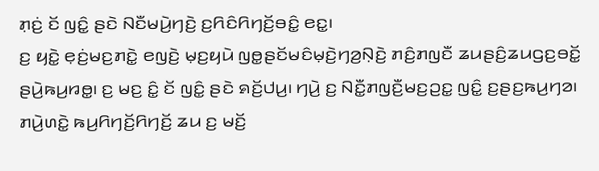ꤊ꤫ꤢꤦ꤬ ꤢꤩ ꤜꤢꤨ꤭ ꤔꤢꤧ ꤡꤢꤪꤗꤣꤧ꤬ꤚꤢꤧ꤬ ꤢ꤬ꤖꤢꤨꤖꤚꤢꤩ꤬ꤋꤢꤨ꤭ ꤕꤢ꤭꤯
ꤢ꤬ ꤟꤢꤧ꤭ ꤕ꤫ꤢꤦ꤬ꤗꤢ꤬ꤊꤢꤧ꤭ ꤕꤜꤢꤧ꤬ ꤗ꤫ꤢ꤬ꤟꤣꤧ ꤜꤥ꤭ꤔꤢꤩꤗꤢꤨꤗ꤫ꤢꤧ꤬ꤚꤤ꤬ꤡ꤫ꤢꤧ꤬ ꤊꤢꤨ꤬ꤊꤜꤢꤪ ꤘꤣꤔꤢꤨ꤬ꤘꤣꤞꤢ꤬ꤋꤢꤩ꤭ ꤔꤣꤧ꤬ꤒꤣ꤬ꤙꤥ꤭꤯ ꤢ꤬ ꤗꤢ꤬ ꤢꤨ꤭ ꤢꤩ ꤜꤢꤨ꤭ ꤔꤢꤧ ꤎꤢꤩ꤬ꤓꤣ꤬꤯ ꤚꤣꤧ꤬ ꤢ꤬ ꤡꤢꤪ꤭ꤊꤜꤢꤪ꤬ꤗꤢ꤬ꤑꤢ꤭ ꤜꤢꤨ꤭ ꤢ꤬ꤔꤢ꤬ꤒꤣ꤬ꤚꤤ꤯
ꤊꤣꤧ꤬ꤛꤢꤧ꤭ ꤒꤣ꤬ꤖꤚꤢꤩ꤬ꤖꤚꤢꤩ꤬ ꤘꤣ ꤢ꤬ ꤗꤢꤩ꤬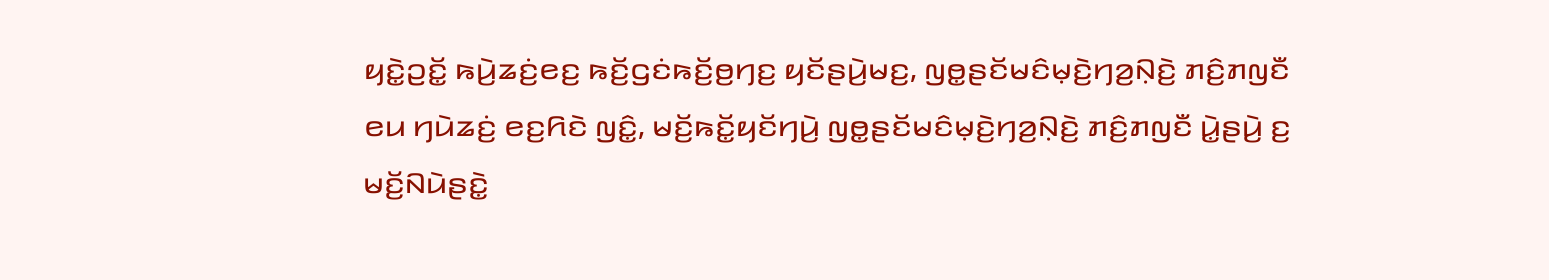ꤟꤢꤧ꤭ꤑꤢꤩ꤭ ꤒꤣꤧ꤬ꤘꤢꤦ꤬ꤕꤢ꤬ ꤒꤢꤩ꤬ꤞꤢꤦꤒꤢꤩ꤬ꤥ꤬ꤚꤢ꤬ ꤟꤢꤩꤔꤣꤧ꤬ꤗꤢ꤬, ꤜꤥ꤭ꤔꤢꤩꤗꤢꤨꤗ꤫ꤢꤧ꤬ꤚꤤ꤬ꤡ꤫ꤢꤧ꤬ ꤊꤢꤨ꤬ꤊꤜꤢꤪ ꤕꤣ ꤚꤣꤧꤘꤢꤦ꤬ ꤕꤢ꤬ꤖꤢꤧ ꤜꤢꤨ꤭, ꤗꤢꤩ꤬ꤒꤢꤩ꤭ꤟꤢꤩꤚꤣꤧ꤬ ꤜꤥ꤭ꤔꤢꤩꤗꤢꤨꤗ꤫ꤢꤧ꤬ꤚꤤ꤬ꤡ꤫ꤢꤧ꤬ ꤊꤢꤨ꤬ꤊꤜꤢꤪ ꤣꤧ꤭ꤔꤣꤧ꤬ ꤢ꤬ ꤗꤢꤩ꤬ꤡꤣꤧꤔꤢꤧ꤭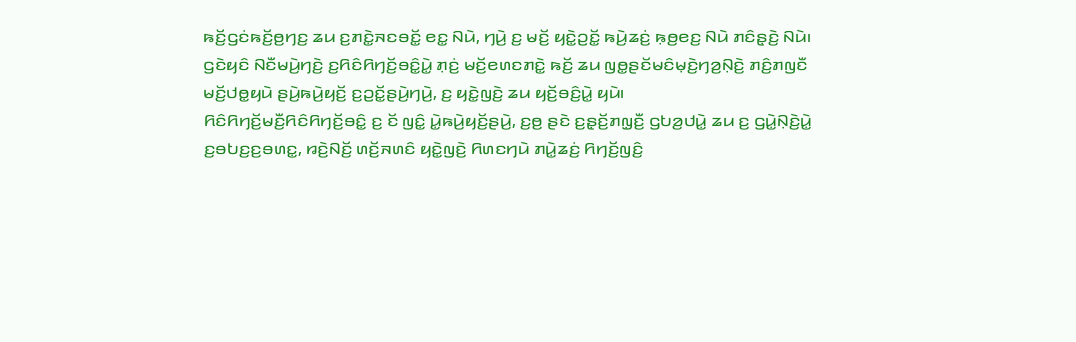ꤒꤢꤩ꤬ꤞꤢꤦꤒꤢꤩ꤬ꤥ꤬ꤚꤢ꤬ ꤘꤣ ꤢ꤬ꤊꤢꤧ꤭ꤏꤢꤋꤢꤩ꤭ ꤕꤢ꤭ ꤡꤣꤧ, ꤚꤣꤧ꤬ ꤢ꤬ ꤗꤢꤩ꤬ ꤟꤢꤧ꤭ꤑꤢꤩ꤭ ꤒꤣꤧ꤬ꤘꤢꤦ꤬ ꤒ꤫ꤥ꤬ꤕꤢ꤬ ꤡꤣꤧ ꤊꤢꤨꤔ꤫ꤢꤧ꤬ ꤡꤣꤧ꤯ ꤞꤢꤧꤟꤢꤨ ꤡꤢꤪꤗꤣꤧ꤬ꤚꤢꤧ꤬ ꤢ꤬ꤖꤢꤨꤖꤚꤢꤩ꤬ꤋꤢꤨ꤭ꤣꤧ꤭ ꤊ꤫ꤢꤦ꤬ ꤗꤢꤩ꤬ꤕꤛꤢꤊꤢꤧ꤭ ꤒꤢꤩ꤬ ꤘꤣ ꤜꤥ꤭ꤔꤢꤩꤗꤢꤨꤗ꤫ꤢꤧ꤬ꤚꤤ꤬ꤡ꤫ꤢꤧ꤬ ꤊꤢꤨ꤬ꤊꤜꤢꤪ ꤗꤢꤩ꤬ꤓꤥ꤭ꤟꤣꤧ ꤔꤣꤧ꤬ꤒꤣꤧ꤬ꤟꤢꤩ꤬ ꤢ꤬ꤑꤢꤩ꤭ꤔꤣꤧ꤬ꤚꤣꤧ꤬, ꤢ꤬ ꤟꤢꤧ꤭ꤜꤢꤧ꤬ ꤘꤣ ꤟꤢꤩ꤬ꤋꤢꤨ꤬ꤣꤧ꤭ ꤟꤣꤧ꤯
ꤖꤢꤨꤖꤚꤢꤩ꤬ꤗꤢꤪ꤬ꤖꤢꤨꤖꤚꤢꤩ꤬ꤋꤢꤨ꤭ ꤢ꤬ ꤢꤩ ꤜꤢꤨ꤭ ꤣꤧ꤭ꤒꤣꤧ꤬ꤟꤢꤩ꤬ꤔꤣꤧ꤬, ꤢ꤬ꤥ꤬ ꤔꤢꤧ ꤢ꤬ꤔ꤫ꤢꤩ꤬ꤊꤜ꤫ꤢꤪ꤬ ꤞꤝꤤ꤬ꤓꤣꤧ꤭ ꤘꤣ ꤢ꤬ ꤞꤣꤧ꤭ꤡ꤫ꤢꤧ꤬ꤣꤧ꤭ ꤢ꤬ꤋꤝꤢ꤬ꤢ꤬ꤋꤛꤢ꤭, ꤙꤢꤧ꤬ꤡꤢꤩ꤬ ꤛꤢꤩ꤬ꤏꤛꤢꤨ ꤟꤢꤧ꤭ꤜꤢꤧ꤬ ꤖꤛꤢꤚꤣꤧ ꤊꤣꤧ꤭ꤘꤢꤦ꤬ ꤖꤚꤢꤩ꤬ꤜꤢꤨ꤬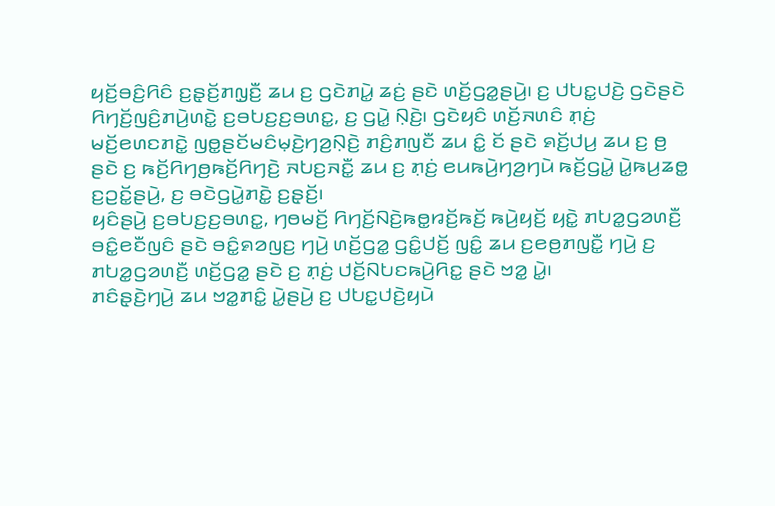ꤟꤢꤩ꤬ꤋꤢꤨ꤬ꤖꤢꤨ ꤢ꤬ꤔ꤫ꤢꤩ꤬ꤊꤜ꤫ꤢꤪ꤬ ꤘꤣ ꤢ꤬ ꤞꤢꤧꤊꤣꤧ꤭ ꤘꤢꤦ꤬ ꤔꤢꤧ ꤛꤢꤩ꤬ꤞꤤ꤭ꤔꤣꤧ꤬꤯ ꤢ꤬ ꤓꤝꤢ꤭ꤓꤢꤧ꤬ ꤞꤢꤧꤔꤢꤧ ꤖꤚꤢꤩ꤬ꤜꤢꤨ꤬ꤊꤣꤧ꤬ꤛꤢꤧ꤭ ꤢ꤬ꤋꤝꤢ꤬ꤢ꤬ꤋꤛꤢ꤭, ꤢ꤬ ꤞꤣꤧ꤭ ꤡ꤫ꤢꤧ꤬꤯ ꤞꤢꤧꤟꤢꤨ ꤛꤢꤩ꤬ꤏꤛꤢꤨ ꤊ꤫ꤢꤦ꤬ ꤗꤢꤩ꤬ꤕꤛꤢꤊꤢꤧ꤭ ꤜꤥ꤭ꤔꤢꤩꤗꤢꤨꤗ꤫ꤢꤧ꤬ꤚꤤ꤬ꤡ꤫ꤢꤧ꤬ ꤊꤢꤨ꤬ꤊꤜꤢꤪ ꤘꤣ ꤢꤨ꤭ ꤢꤩ ꤔꤢꤧ ꤎꤢꤩ꤬ꤓꤣ꤬ ꤘꤣ ꤢ꤬ ꤥ꤬ ꤔꤢꤧ ꤢ꤬ ꤒꤢꤩ꤬ꤖꤚꤥ꤬ꤒꤢꤩ꤬ꤖꤚꤢꤧ꤬ ꤏꤝꤢ꤬ꤏꤢꤪ꤭ ꤘꤣ ꤢ꤬ ꤊ꤫ꤢꤦ꤬ ꤕꤣꤒꤣꤧ꤬ꤚꤤ꤬ꤚꤣꤧ ꤒꤢꤩ꤬ꤞꤣꤧ꤭ ꤣꤧ꤭ꤒꤣ꤬ꤘꤥ꤭ ꤢ꤬ꤑꤢꤩ꤭ꤔꤣꤧ꤬, ꤢ꤬ ꤋꤢꤧꤞꤣꤧ꤭ꤊꤢꤧ꤭ ꤢ꤬ꤔ꤫ꤢꤩ꤬꤯
ꤟꤢꤨꤔꤣꤧ꤬ ꤢ꤬ꤋꤝꤢ꤬ꤢ꤬ꤋꤛꤢ꤭, ꤚꤥꤗꤢꤩ꤬ ꤖꤚꤢꤩ꤬ꤡꤢꤧ꤬ꤒꤥ꤭ꤙꤢꤩ꤬ꤒꤢꤩ꤬ ꤒꤣꤧ꤬ꤟꤢꤩ꤬ ꤟꤢꤧ꤭ ꤊꤝꤤ꤭ꤞꤤꤛꤢꤪ꤬ ꤋꤢꤨ꤭ꤕꤢꤪꤜꤢꤨ ꤔꤢꤧ ꤋꤢꤨ꤭ꤎꤤꤜꤢ꤬ ꤚꤣꤧ꤬ ꤛꤢꤩ꤬ꤞꤤ꤭ ꤞꤢꤨ꤭ꤓꤢꤩ꤬ ꤜꤢꤨ꤭ ꤘꤣ ꤢ꤬ꤕꤥ꤬ꤊꤜꤢꤪ꤭ ꤚꤣꤧ꤬ ꤢ꤬ ꤊꤝꤤ꤭ꤞꤤꤛꤢꤪ꤬ ꤛꤢꤩ꤬ꤞꤤ꤭ ꤔꤢꤧ ꤢ꤬ ꤊ꤫ꤢꤦ꤬ ꤓꤢꤩ꤬ꤡꤝꤢꤒꤣꤧ꤬ꤖꤢ꤭ ꤔꤢꤧ ꤠꤤ꤭ ꤣꤧ꤭꤯
ꤊꤢꤨꤔ꤫ꤢꤧ꤬ꤚꤣꤧ꤬ ꤘꤣ ꤠꤤ꤭ꤊꤢꤨ꤭ ꤣꤧ꤭ꤔꤣꤧ꤬ ꤢ꤬ ꤓꤝꤢ꤭ꤓꤢꤧ꤬ꤟꤣꤧ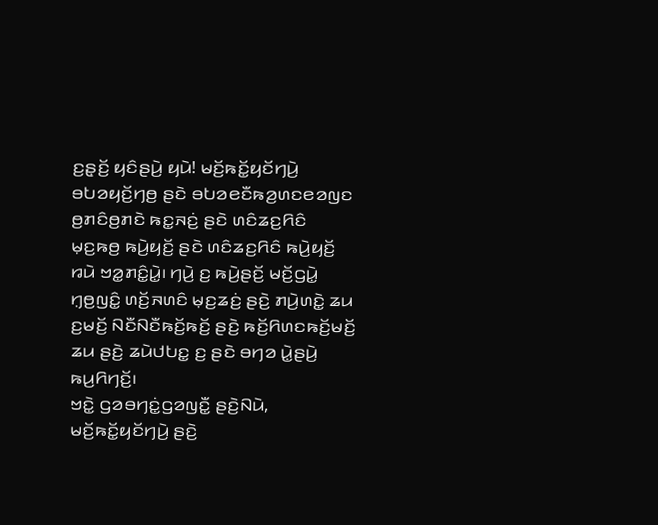ꤢ꤬ꤔ꤫ꤢꤩ꤬ ꤟꤢꤨꤔꤣꤧ꤬ ꤟꤣꤧ! ꤗꤢꤩ꤬ꤒꤢꤩ꤭ꤟꤢꤩꤚꤣꤧ꤬ ꤋꤝꤤꤟꤢꤩ꤬ꤚꤥ꤬ ꤔꤢꤧ ꤋꤝꤤꤕꤢꤪꤒꤤ꤬ꤛꤢꤕꤤꤜꤢ ꤥ꤬ꤊꤢꤨꤥ꤬ꤊꤢꤧ ꤒꤢ꤭ꤏꤢꤦ꤬ ꤔꤢꤧ ꤛꤢꤨꤘꤢ꤬ꤖꤢꤨ ꤗ꤫ꤢ꤬ꤒꤥ꤬ ꤒꤣꤧ꤬ꤟꤢꤩ꤬ ꤔꤢꤧ ꤛꤢꤨꤘꤢ꤬ꤖꤢꤨ ꤒꤣꤧ꤬ꤟꤢꤩ꤬ ꤙꤣꤧ ꤠꤤ꤭ꤊꤢꤨ꤭ꤣꤧ꤭꤯ ꤚꤣꤧ꤬ ꤢ꤬ ꤒꤣꤧ꤬ꤔꤢꤩ꤬ ꤗꤢꤩ꤬ꤞꤣꤧ꤭ ꤚ꤫ꤥ꤬ꤜꤢꤨ꤭ ꤛꤢꤩ꤬ꤏꤛꤢꤨ ꤗ꤫ꤢ꤬ꤘꤢꤦ꤬ ꤔꤢꤧ꤬ ꤊꤣꤧ꤬ꤛꤢꤧ꤭ ꤘꤣ ꤢ꤬ꤗꤢꤩ꤬ ꤡꤢꤪꤡꤢꤪꤒꤢꤩ꤬ꤒꤢꤩ꤬ ꤔꤢꤧ꤬ ꤒꤢꤩ꤬ꤖꤛꤢꤒꤢꤩ꤬ꤗꤢꤩ꤬ ꤘꤣ ꤔꤢꤧ꤬ ꤘꤣꤧꤓꤝꤢ꤭ ꤢ꤬ ꤔꤢꤧ ꤋꤚꤤ ꤣꤧ꤭ꤔꤣꤧ꤬ ꤒꤣ꤬ꤖꤚꤢꤩ꤬꤯
ꤠꤢꤧ꤭ ꤞꤤꤋꤚꤢꤦ꤭ꤞꤤꤜꤢꤪ꤭ ꤔꤢꤧ꤬ꤡꤣꤧ, ꤗꤢꤩ꤬ꤒꤢꤩ꤭ꤟꤢꤩꤚꤣꤧ꤬ ꤔꤢꤧ꤬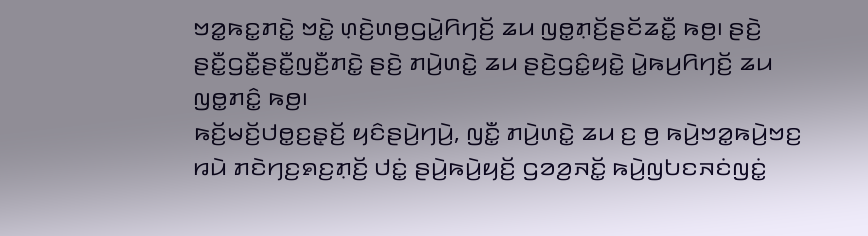ꤠꤤ꤭ꤒꤢ꤭ꤊꤢꤧ꤭ ꤠꤢꤧ꤭ ꤛ꤫ꤢꤧ꤬ꤛꤥ꤬ꤞꤣꤧ꤭ꤖꤚꤢꤩ꤬ ꤘꤣ ꤜꤥ꤭ꤊ꤫ꤢꤩ꤬ꤔꤢꤩꤘꤢꤪ꤭ ꤒꤥ꤬꤯ ꤔꤢꤧ꤬ ꤔꤢꤪ꤭ꤞꤢꤪ꤭ꤔꤢꤪ꤭ꤜꤢꤪ꤬ꤊꤢꤧ꤭ ꤔꤢꤧ꤬ ꤊꤣꤧ꤬ꤛꤢꤧ꤭ ꤘꤣ ꤔꤢꤧ꤬ꤞꤢꤨ꤭ꤟꤢꤧ꤭ ꤣꤧ꤭ꤒꤣ꤬ꤖꤚꤢꤩ꤬ ꤘꤣ ꤜꤥ꤭ꤊꤢꤨ꤭ ꤒꤥ꤬꤯
ꤒꤢꤩ꤬ꤗꤢꤩ꤬ꤓꤥ꤭ꤢ꤬ꤔ꤫ꤢꤩ꤬ ꤟꤢꤨꤔꤣꤧ꤬ꤚꤣꤧ꤬, ꤜꤢꤪ꤭ ꤊꤣꤧ꤬ꤛꤢꤧ꤭ ꤘꤣ ꤢ꤬ ꤥ꤬ ꤒꤣꤧ꤬ꤠꤤ꤭ꤒꤣꤧ꤬ꤠꤢ꤬ ꤙꤣꤧ ꤊꤢꤧꤚꤢ꤬ꤎꤢ꤬ꤊ꤫ꤢꤩ꤬ ꤓꤢꤦ꤭ ꤔꤣꤧ꤬ꤒꤣꤧ꤬ꤟꤢꤩ꤬ ꤞꤤꤤ꤬ꤏꤢꤩ꤭ ꤒꤣꤧ꤬ꤜꤝꤢꤏꤢꤦꤜꤢꤦ꤭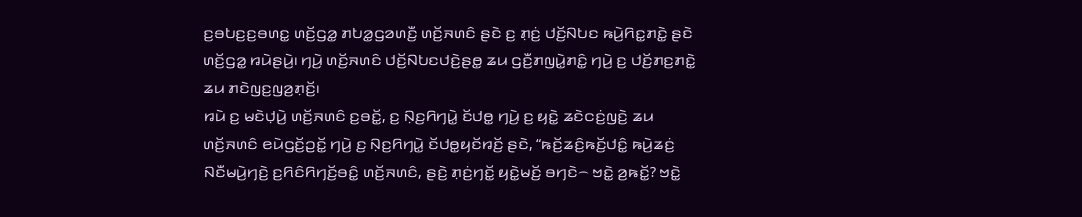ꤢ꤬ꤋꤝꤢ꤬ꤢ꤬ꤋꤛꤢ꤭ ꤛꤢꤩ꤬ꤞꤤ꤭ ꤊꤝꤤ꤭ꤞꤤꤛꤢꤪ꤬ ꤛꤢꤩ꤬ꤏꤛꤢꤨ ꤔꤢꤧ ꤢ꤬ ꤊ꤫ꤢꤦ꤬ ꤓꤢꤩ꤬ꤡꤝꤢ ꤒꤣꤧ꤬ꤖꤢ꤭ꤊꤢꤧ꤭ ꤔꤢꤧ ꤛꤢꤩ꤬ꤞꤤ꤭ ꤙꤣꤧꤔꤣꤧ꤬꤯ ꤚꤣꤧ꤬ ꤛꤢꤩ꤬ꤏꤛꤢꤨ ꤓꤢꤩ꤬ꤡꤝꤢꤓꤢꤧ꤬ꤔꤥ꤭ ꤘꤣ ꤞꤢꤪ꤬ꤊꤜꤣꤧ꤭ꤊꤢꤨ꤭ ꤚꤣꤧ꤬ ꤢ꤬ ꤓꤢꤩ꤬ꤊꤢ꤬ꤊꤢꤧ꤭ ꤘꤣ ꤊꤢꤧꤜꤢ꤬ꤜꤤ꤬ꤊ꤫ꤢꤩ꤬꤯
ꤙꤣꤧ ꤢ꤬ ꤗꤢꤧꤓ꤫ꤣꤧ꤬ ꤛꤢꤩ꤬ꤏꤛꤢꤨ ꤢ꤬ꤋꤢꤩ꤭, ꤢ꤬ ꤡ꤫ꤢ꤬ꤖꤚꤣꤧ꤭ ꤢꤩꤓꤥ꤭ ꤚꤣꤧ꤬ ꤢ꤬ ꤟꤢꤧ꤭ ꤘꤢꤧꤍꤢꤦ꤬ꤜꤢꤧ꤬ ꤘꤣ ꤛꤢꤩ꤬ꤏꤛꤢꤨ ꤕꤣꤧꤞꤢꤩ꤬ꤑꤢꤩ꤭ ꤚꤣꤧ꤬ ꤢ꤬ ꤡ꤫ꤢ꤬ꤖꤚꤣꤧ꤭ ꤢꤩꤓꤥ꤭ꤟꤢꤩꤙꤢꤩ꤬ ꤔꤢꤧ, “ꤒꤢꤩ꤬ꤘꤢꤨ꤬ꤒꤢꤩ꤬ꤓꤢꤨ꤭ ꤒꤣꤧ꤬ꤘꤢꤦ꤬ ꤡꤢꤪꤗꤣꤧ꤬ꤚꤢꤧ꤬ ꤢ꤬ꤖꤢꤨꤖꤚꤢꤩ꤬ꤋꤢꤨ꤭ ꤛꤢꤩ꤬ꤏꤛꤢꤨ, ꤔꤢꤧ꤬ ꤊ꤫ꤢꤦ꤬ꤚꤢꤩ꤭ ꤟꤢꤧ꤭ꤗꤢꤩ꤬ ꤋꤚꤢꤧ꤮ ꤠꤢꤧ꤭ ꤤ꤬ꤒꤢꤩ꤭? ꤠꤢꤧ꤭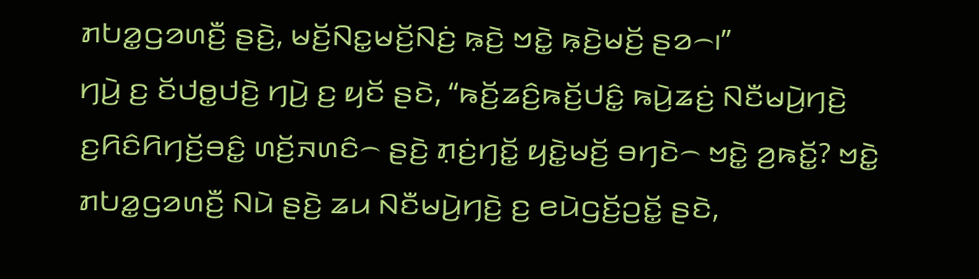ꤊꤝꤤ꤭ꤞꤤꤛꤢꤪ꤬ ꤔꤢꤧ꤬, ꤗꤢꤩ꤬ꤡꤢ꤭ꤗꤢꤩ꤬ꤡꤢꤦ꤬ ꤒ꤫ꤢꤧ꤬ ꤠꤢꤧ꤭ ꤒ꤫ꤢꤧ꤬ꤗꤢꤩ꤬ ꤔꤤ꤮꤯”
ꤚꤣꤧ꤬ ꤢ꤬ ꤢꤩꤓꤥ꤭ꤓꤢꤧ꤬ ꤚꤣꤧ꤬ ꤢ꤬ ꤟꤢꤩ ꤔꤢꤧ, “ꤒꤢꤩ꤬ꤘꤢꤨ꤬ꤒꤢꤩ꤬ꤓꤢꤨ꤭ ꤒꤣꤧ꤬ꤘꤢꤦ꤬ ꤡꤢꤪꤗꤣꤧ꤬ꤚꤢꤧ꤬ ꤢ꤬ꤖꤢꤨꤖꤚꤢꤩ꤬ꤋꤢꤨ꤭ ꤛꤢꤩ꤬ꤏꤛꤢꤨ꤮ ꤔꤢꤧ꤬ ꤊ꤫ꤢꤦ꤬ꤚꤢꤩ꤭ ꤟꤢꤧ꤭ꤗꤢꤩ꤬ ꤋꤚꤢꤧ꤮ ꤠꤢꤧ꤭ ꤤ꤬ꤒꤢꤩ꤭? ꤠꤢꤧ꤭ ꤊꤝꤤ꤭ꤞꤤꤛꤢꤪ꤬ ꤡꤣꤧ ꤔꤢꤧ꤬ ꤘꤣ ꤡꤢꤪꤗꤣꤧ꤬ꤚꤢꤧ꤬ ꤢ꤬ ꤕꤣꤧꤞꤢꤩ꤬ꤑꤢꤩ꤭ ꤔꤢꤧ,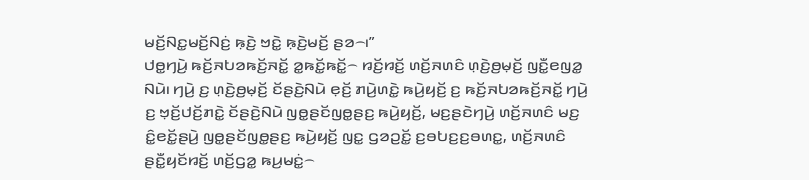ꤗꤢꤩ꤬ꤡꤢ꤭ꤗꤢꤩ꤬ꤡꤢꤦ꤬ ꤒ꤫ꤢꤧ꤬ ꤠꤢꤧ꤭ ꤒ꤫ꤢꤧ꤬ꤗꤢꤩ꤬ ꤔꤤ꤮꤯”
ꤓꤥ꤭ꤚꤣꤧ꤬ ꤒꤢꤩ꤬ꤏꤝꤤꤒꤢꤩ꤬ꤏꤢꤩ꤭ ꤤ꤭ꤒꤢꤩ꤭ꤒꤢꤩ꤭꤮ ꤙꤢꤩ꤬ꤙꤢꤩ꤬ ꤛꤢꤩ꤬ꤏꤛꤢꤨ ꤛ꤫ꤢꤧ꤬ꤥ꤬ꤗ꤫ꤢꤩ꤬ ꤜꤢꤪ꤭ꤕꤜꤤ꤭ ꤡꤣꤧ꤯ ꤚꤣꤧ꤬ ꤢ꤬ ꤛ꤫ꤢꤧ꤬ꤥ꤬ꤗ꤫ꤢꤩ꤬ ꤢꤩꤔꤢꤧ꤬ꤡꤣꤧ ꤕ꤫ꤢꤩ꤬ ꤊꤣꤧ꤬ꤛꤢꤧ꤭ ꤒꤣꤧ꤬ꤟꤢꤩ꤬ ꤢ꤬ ꤒꤢꤩ꤬ꤏꤝꤤꤒꤢꤩ꤬ꤏꤢꤩ꤭ ꤚꤣꤧ꤬ ꤢ꤬ ꤠ꤫ꤢꤩ꤬ꤓꤢꤩ꤬ꤊꤢꤧ꤭ ꤢꤩꤔꤢꤧ꤬ꤡꤣꤧ ꤜꤥ꤭ꤔꤢꤩꤜꤥ꤭ꤔꤢ꤬ ꤒꤣꤧ꤬ꤟꤢꤩ꤬, ꤗꤢ꤬ꤔꤢꤧꤚꤣꤧ꤬ ꤛꤢꤩ꤬ꤏꤛꤢꤨ ꤗꤢ꤬ ꤢꤨ꤭ꤕꤢꤩ꤭ꤔꤣꤧ꤬ ꤜꤥ꤭ꤔꤢꤩꤜꤥ꤭ꤔꤢ꤬ ꤒꤣꤧ꤬ꤟꤢꤩ꤬ ꤜꤢ꤭ ꤞꤤꤑꤢꤩ꤭ ꤢ꤬ꤋꤝꤢ꤬ꤢ꤬ꤋꤛꤢ꤭, ꤛꤢꤩ꤬ꤏꤛꤢꤨ ꤔꤢꤪ꤭ꤟꤢꤩꤙꤢꤩ꤬ ꤛꤢꤩ꤬ꤞꤤ꤭ ꤒꤣ꤬ꤗꤢꤦ꤭꤮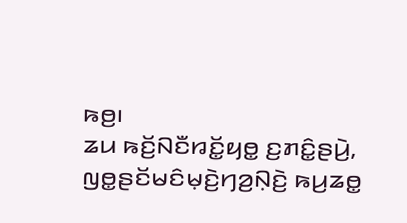ꤒꤥ꤬꤯
ꤘꤣ ꤒꤢꤩ꤬ꤡꤢꤪꤙꤢꤩ꤭ꤟꤥ꤭ ꤢ꤬ꤊꤢꤨ꤭ꤔꤣꤧ꤬, ꤜꤥ꤭ꤔꤢꤩꤗꤢꤨꤗ꤫ꤢꤧ꤬ꤚꤤ꤬ꤡ꤫ꤢꤧ꤬ ꤒꤣ꤬ꤘꤥ꤭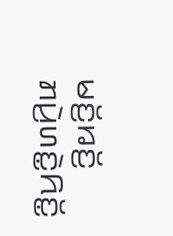ꤗꤢꤩ꤬ꤙꤢꤩ꤬ ꤊꤣꤧ꤬ꤛꤢꤧ꤭ꤖꤢꤩ꤭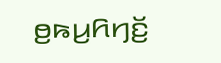ꤥ꤬ꤒꤣ꤬ꤖꤚꤢꤩ꤬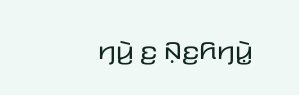ꤚꤣꤧ꤬ ꤢ꤬ ꤡ꤫ꤢ꤬ꤖꤚꤣꤧ꤭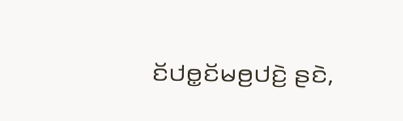ꤢꤩꤓꤥ꤭ꤢꤩꤗꤥ꤬ꤓꤢꤧ꤬ ꤔꤢꤧ,